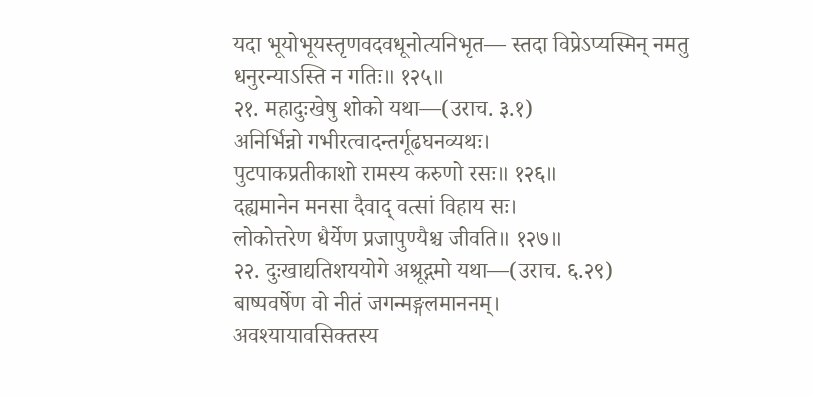यदा भूयोभूयस्तृणवदवधूनोत्यनिभृत— स्तदा विप्रेऽप्यस्मिन् नमतु धनुरन्याऽस्ति न गतिः॥ १२५॥
२१. महादुःखेषु शोको यथा—(उराच. ३.१)
अनिर्भिन्नो गभीरत्वादन्तर्गूढघनव्यथः।
पुटपाकप्रतीकाशो रामस्य करुणो रसः॥ १२६॥
दह्यमानेन मनसा दैवाद् वत्सां विहाय सः।
लोकोत्तरेण धैर्येण प्रजापुण्यैश्च जीवति॥ १२७॥
२२. दुःखाद्यतिशययोगे अश्रूद्गमो यथा—(उराच. ६.२९)
बाष्पवर्षेण वो नीतं जगन्मङ्गलमाननम्।
अवश्यायावसिक्तस्य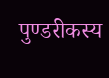पुण्डरीकस्य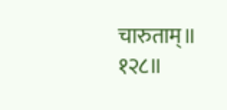चारुताम्॥ १२८॥